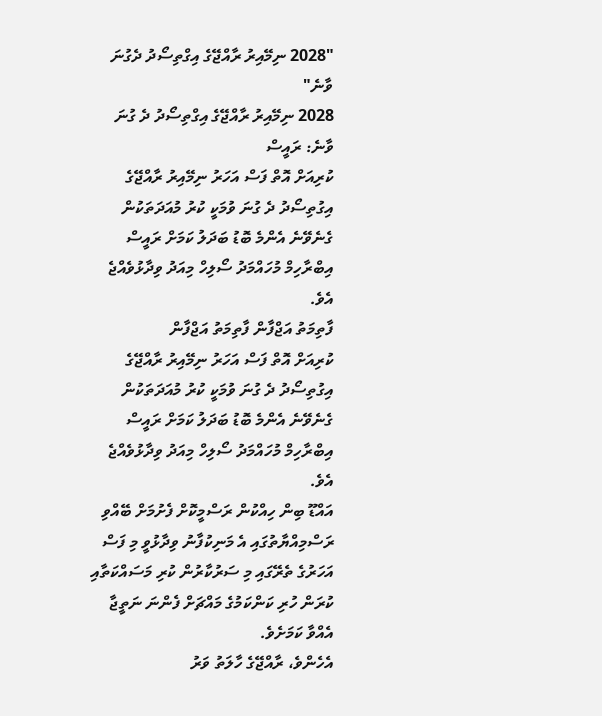"2028 ނިމޭއިރު ރާއްޖޭގެ އިގްތިސޯދު ދެގުނަ ވާނެ"
2028 ނިމޭއިރު ރާއްޖޭގެ އިގްތިސޯދު ދެ ގުނަ ވާނެ: ރައީސް
ކުރިއަށް އޮތް ފަސް އަހަރު ނިމޭއިރު ރާއްޖޭގެ އިގުތިސޯދު ދެ ގުނަ ވުމަކީ ކުރު މުއަދަތަކުން ގެނެވޭނެ އެންމެ ބޮޑު ބަދަލު ކަމަށް ރައީސް އިބްރާހިމް މުހައްމަދު ސޯލިހް މިއަދު ވިދާޅުވެއްޖެ އެވެ.
ފާތިމަތު އަޖްފާން ފާތިމަތު އަޖްފާން
ކުރިއަށް އޮތް ފަސް އަހަރު ނިމޭއިރު ރާއްޖޭގެ އިގުތިސޯދު ދެ ގުނަ ވުމަކީ ކުރު މުއަދަތަކުން ގެނެވޭނެ އެންމެ ބޮޑު ބަދަލު ކަމަށް ރައީސް އިބްރާހިމް މުހައްމަދު ސޯލިހް މިއަދު ވިދާޅުވެއްޖެ އެވެ.
އައްޑޫ ބިން ހިއްކުން ރަސްމީކޮށް ފެށުމަށް ބޭއްވި ރަސްމިއްޔާތުގައި އެ މަނިކުފާނު ވިދާޅުވީ މި ފަސް އަހަރުގެ ތެރޭގައި މި ސަރުކާރުން ކުރި މަސައްކަތާއި ކުރަން ހުރި ކަންކަމުގެ މައްޗަށް ފެންނަ ނަތީޖާ އެއްވާ ކަމަށެވެ.
އެހެންވެ، ރާއްޖޭގެ ހާލަތު ވަރު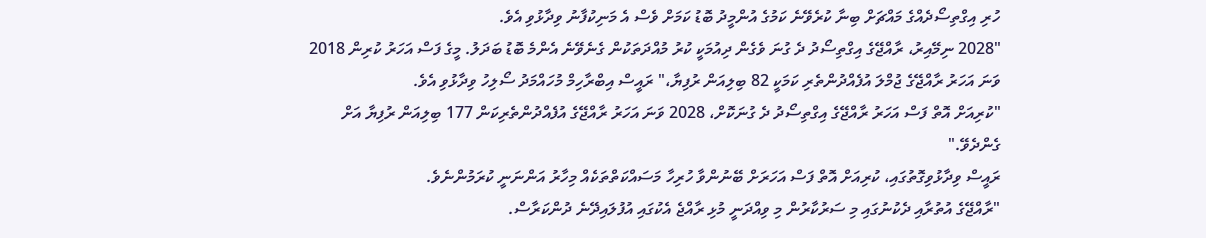ހުރި އިގްތިސޯދެއްގެ މައްޗަށް ބިނާ ކުރެވޭނެ ކަމުގެ އުންމީދު ބޮޑު ކަމަށް ވެސް އެ މަނިކުފާނު ވިދާޅުވި އެވެ.
"2028 ނިމޭއިރު، ރާއްޖޭގެ އިގްތިސޯދު ދެ ގުނަ ވެގެން ދިއުމަކީ ކުރު މުއްދަތަކުން ގެނެވޭނެ އެންމެ ބޮޑު ބަދަލު. މީގެ ފަސް އަހަރު ކުރިން 2018 ވަނަ އަހަރު ރާއްޖޭގެ ޖުމްލަ އުފެއްދުންތެރި ކަމަކީ 82 ބިލިއަން ރުފިޔާ،" ރައީސް އިބްރާހިމް މުހައްމަދު ސޯލިހު ވިދާޅުވި އެވެ.
"ކުރިއަށް އޮތް ފަސް އަހަރު ރާއްޖޭގެ އިގްތިސޯދު ދެ ގުނަކޮށް، 2028 ވަނަ އަހަރު ރާއްޖޭގެ އުފެއްދުންތެރިކަން 177 ބިލިއަން ރުފިޔާ އަށް ގެންދެވޭ."
ރައީސް ވިދާޅުވިގޮތުގައި، ކުރިއަށް އޮތް ފަސް އަހަރަށް ބޭނުންވާ ހުރިހާ މަސައްކަތްތަކެއް މިހާރު އަންނަނީ ކުރަމުންނެވެ.
"ރާއްޖޭގެ އުތުރާއި ދެކުނުގައި މި ސަރުކާރުން މި ވިއްދަނީ މުޅި ރާއްޖެ އެކުގައި އުފުލައިދޭނެ ދުންކަރާސް.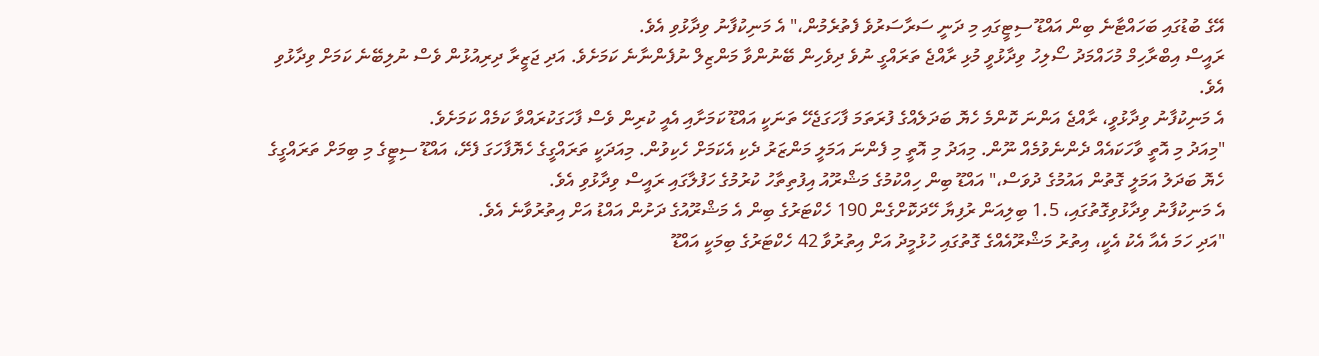އޭގެ ބުޑުގައި ބަހައްޓާނެ ބިން އައްޑޫ ސިޓީގައި މި ދަނީ ސަރާސަރުވެ ފެތުރެމުން،" އެ މަނިކުފާނު ވިދާޅުވި އެވެ.
ރައީސް އިބްރާހިމް މުހައްމަދު ސޯލިހު ވިދާޅުވީ މުޅި ރާއްޖެ ތަރައްގީ ނުވެ ދިވެހިން ބޭނުންވާ މަންޒިލް ނުފެންނާނެ ކަމަށެވެ. އަދި ޖަޒީރާ ދިރިއުޅުން ވެސް ނުލިބޭނެ ކަމަށް ވިދާޅުވި އެވެ.
އެ މަނިކުފާނު ވިދާޅުވީ، ރާއްޖެ އަންނަ ކޮންމެ ހެޔޮ ބަދަލެއްގެ ފުރަތަމަ ފާހަގަޖެހޭ ތަނަކީ އައްޑޫ ކަމަށާއި އެއީ ކުރިން ވެސް ފާހަގަކުރައްވާ ކަމެއް ކަމަށެވެ.
"މިއަދު މި އޮތީ ވާހަކައެއް ދެންނެވުމެއް ނޫން. މިއަދު މި އޮތީ މި ފެންނަ އަމަލީ މަންޒަރު ދެކި އެކަމަށް ހެކިވުން. މިއަދަކީ ތަރައްގީގެ ހެޔޮފާހަގަ ފެށޭ، އައްޑޫ ސިޓީގެ މި ބިމަށް ތަރައްގީގެ ހެޔޮ ބަދަލު އަމަލީ ގޮތުން އައުމުގެ ދުވަސް،" އައްޑޫ ބިން ހިއްކުމުގެ މަޝްރޫއު އިފުތިތާހު ކުރުމުގެ ހަފުލާގައި ރައީސް ވިދާޅުވި އެވެ.
އެ މަނިކުފާނު ވިދާޅުވިގޮތުގައި، 1.5 ބިލިއަން ރުފިޔާ ހޭދަކޮށްގެން 190 ހެކްޓަރުގެ ބިން އެ މަޝްރޫއުގެ ދަށުން އައްޑު އަށް އިތުރުވާނެ އެވެ.
"އަދި ހަމަ އެއާ އެކު އެކީ، އިތުރު މަޝްރޫއެއްގެ ގޮތުގައި ހުޅުމީދު އަށް އިތުރުވާ 42 ހެކްޓަރުގެ ބިމަކީ އައްޑޫ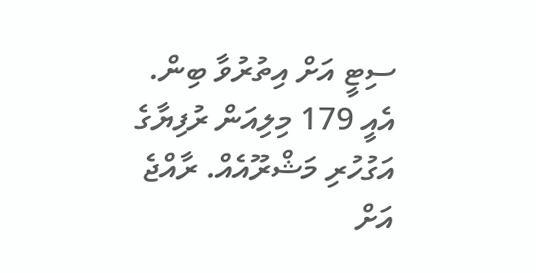ސިޓީ އަށް އިތުރުވާ ބިން. އެއީ 179 މިލިއަން ރުފިޔާގެ އަގުހުރި މަޝްރޫއެއް. ރާއްޖެ އަށް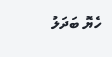ހެޔޮ ބަދަލު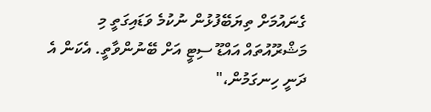ގެނައުމަށް ތިޔަބޭފުޅުން ނުކުމެ ވަޑައިގަތީ މި މަޝްރޫއުތައް އައްޑޫ ސިޓީ އަށް ބޭނުންވާތީ. އެކަން އެ ދަނީ ހިނގަމުން،"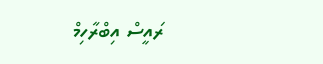ރައީސް އިބްރާހިމް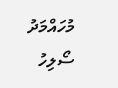މުހައްމަދު ސޯލިހު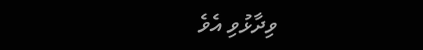ވިދާޅުވި އެވެ